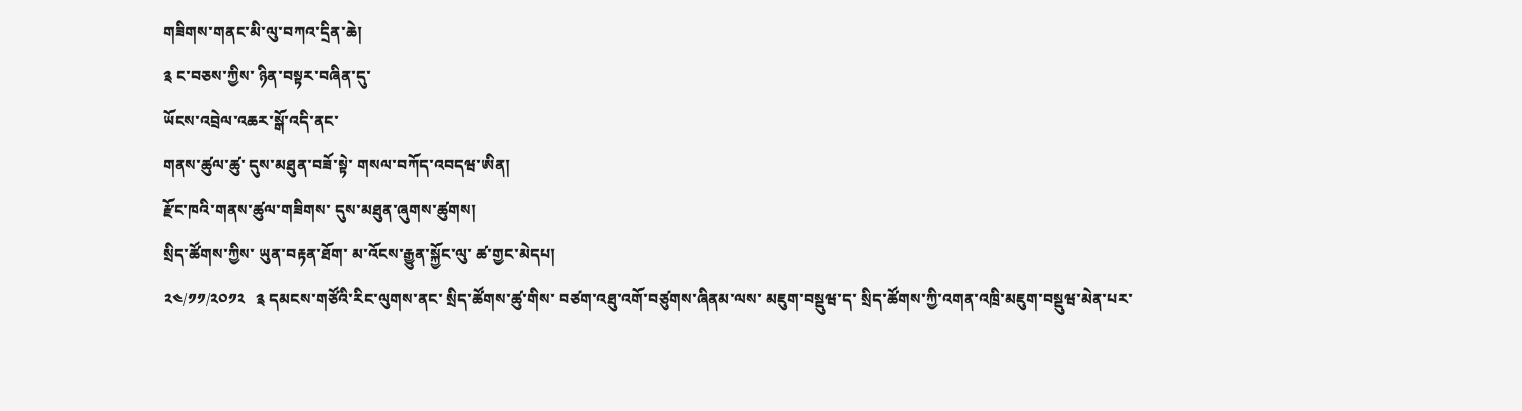གཟིགས་གནང་མི་ལུ་བཀའ་དྲིན་ཆེ།
༉ ང་བཅས་ཀྱིས་ ཉིན་བསྟར་བཞིན་དུ་
ཡོངས་འབྲེལ་འཆར་སྒོ་འདི་ནང་
གནས་ཚུལ་ཚུ་ དུས་མཐུན་བཟོ་སྟེ་ གསལ་བཀོད་འབདཝ་ཨིན།
རྫོང་ཁའི་གནས་ཚུལ་གཟིགས་ དུས་མཐུན་ཞུགས་ཚུགས།
སྲིད་ཚོགས་ཀྱིས་ ཡུན་བརྟན་ཐོག་ མ་འོངས་རྒྱུན་སྐྱོང་ལུ་ ཚ་གྱང་མེདཔ།
༢༤/༡༡/༢༠༡༢   ༉ དམངས་གཙོའི་རིང་ལུགས་ནང་ སྲིད་ཚོགས་ཚུ་གིས་ བཙག་འཐུ་འགོ་བཙུགས་ཞིནམ་ལས་ མཇུག་བསྡུཝ་ད་ སྲིད་ཚོགས་ཀྱི་འགན་འཁྲི་མཇུག་བསྡུཝ་མེན་པར་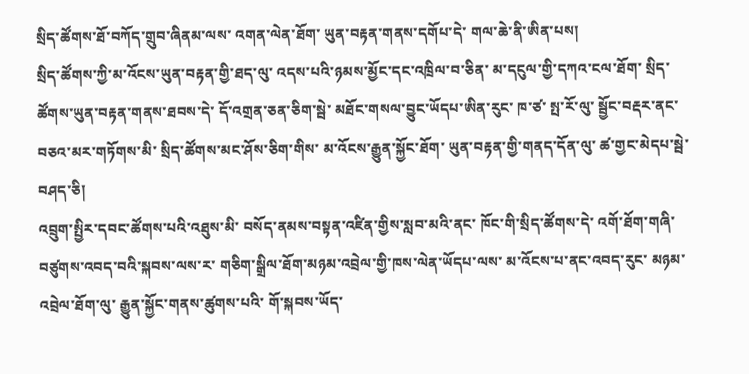སྲིད་ཚོགས་ཐོ་བཀོད་གྲུབ་ཞིནམ་ལས་ འགན་ལེན་ཐོག་ ཡུན་བརྟན་གནས་དགོཔ་དེ་ གལ་ཆེ་ནི་ཨིན་པས།
སྲིད་ཚོགས་ཀྱི་མ་འོངས་ཡུན་བརྟན་གྱི་ཐད་ལུ་ འདས་པའི་ཉམས་མྱོང་དང་འཁྲིལ་བ་ཅིན་ མ་དངུལ་གྱི་དཀའ་ངལ་ཐོག་ སྲིད་ཚོགས་ཡུན་བརྟན་གནས་ཐབས་དེ་ དོ་འགྲན་ཅན་ཅིག་སྦེ་ མཐོང་གསལ་བྱུང་ཡོདཔ་ཨིན་རུང་ ཁ་ཙ་ སྤ་རོ་ལུ་ སྦྱོང་བརྡར་ནང་བཅའ་མར་གཏོགས་མི་ སྲིད་ཚོགས་མང་ཤོས་ཅིག་གིས་ མ་འོངས་རྒྱུན་སྐྱོང་ཐོག་ ཡུན་བརྟན་གྱི་གནད་དོན་ལུ་ ཚ་གྱང་མེདཔ་སྦེ་བཤད་ཅི།
འབྲུག་སྤྱིར་དབང་ཚོགས་པའི་འཐུས་མི་ བསོད་ནམས་བསྟན་འཛིན་གྱིས་སླབ་མའི་ནང་ ཁོང་གི་སྲིད་ཚོགས་དེ་ འགོ་ཐོག་གཞི་བཙུགས་འབད་བའི་སྐབས་ལས་ར་ གཅིག་སྒྲིལ་ཐོག་མཉམ་འབྲེལ་གྱི་ཁས་ལེན་ཡོདཔ་ལས་ མ་འོངས་པ་ནང་འབད་རུང་ མཉམ་འབྲེལ་ཐོག་ལུ་ རྒྱུན་སྐྱོང་གནས་ཚུགས་པའི་ གོ་སྐབས་ཡོད་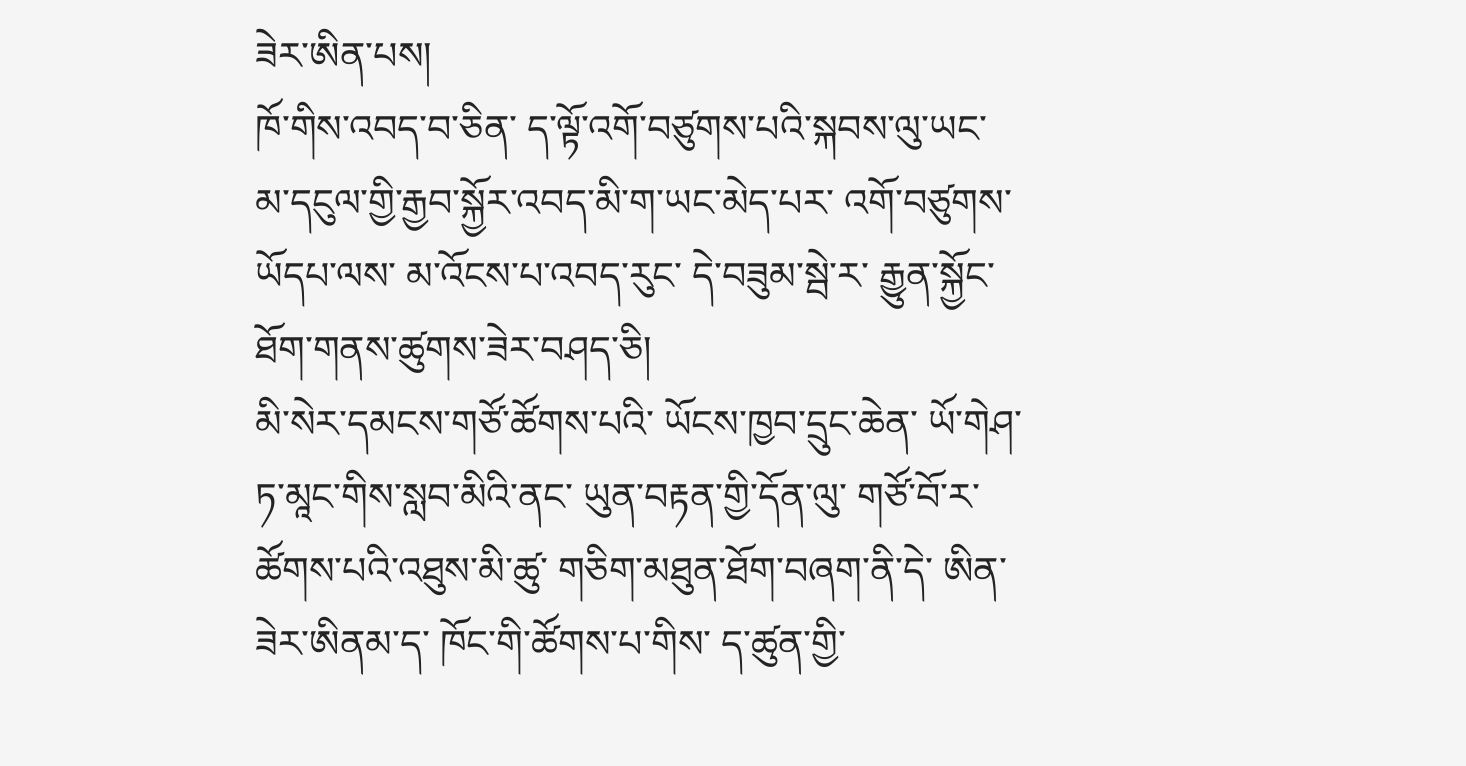ཟེར་ཨིན་པས།
ཁོ་གིས་འབད་བ་ཅིན་ ད་ལྟོ་འགོ་བཙུགས་པའི་སྐབས་ལུ་ཡང་ མ་དངུལ་གྱི་རྒྱབ་སྐྱོར་འབད་མི་ག་ཡང་མེད་པར་ འགོ་བཙུགས་ཡོདཔ་ལས་ མ་འོངས་པ་འབད་རུང་ དེ་བཟུམ་སྦེ་ར་ རྒྱུན་སྐྱོང་ཐོག་གནས་ཚུགས་ཟེར་བཤད་ཅི།
མི་སེར་དམངས་གཙོ་ཚོགས་པའི་ ཡོངས་ཁྱབ་དྲུང་ཆེན་ ཡོ་གེཤ་ཏ་མཱང་གིས་སླབ་མིའི་ནང་ ཡུན་བརྟན་གྱི་དོན་ལུ་ གཙོ་བོ་ར་ ཚོགས་པའི་འཐུས་མི་ཚུ་ གཅིག་མཐུན་ཐོག་བཞག་ནི་དེ་ ཨིན་ཟེར་ཨིནམ་ད་ ཁོང་གི་ཚོགས་པ་གིས་ ད་ཚུན་གྱི་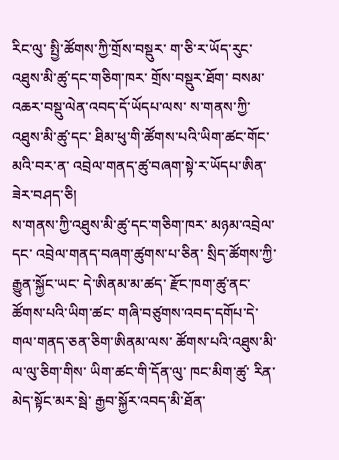རིང་ལུ་ སྤྱི་ཚོགས་ཀྱི་གྲོས་བསྡུར་ ག་ཅི་ར་ཡོད་རུང་ འཐུས་མི་ཚུ་དང་གཅིག་ཁར་ གྲོས་བསྡུར་ཐོག་ བསམ་འཆར་བསྡུ་ལེན་འབད་དོ་ཡོདཔ་ལས་ ས་གནས་ཀྱི་འཐུས་མི་ཚུ་དང་ ཐིམ་ཕུ་གི་ཚོགས་པའི་ཡིག་ཚང་གོང་མའི་བར་ན་ འབྲེལ་གནད་ཚུ་བཞག་སྟེ་ར་ཡོདཔ་ཨིན་ཟེར་བཤད་ཅི།
ས་གནས་ཀྱི་འཐུས་མི་ཚུ་དང་གཅིག་ཁར་ མཉམ་འབྲེལ་དང་ འབྲེལ་གནད་བཞག་ཚུགས་པ་ཅིན་ སྲིད་ཚོགས་ཀྱི་རྒྱུན་སྐྱོང་ཡང་ དེ་ཨིནམ་མ་ཚད་ རྫོང་ཁག་ཚུ་ནང་ ཚོགས་པའི་ཡིག་ཚང་ གཞི་བཙུགས་འབད་དགོཔ་དེ་ གལ་གནད་ཅན་ཅིག་ཨིནམ་ལས་ ཚོགས་པའི་འཐུས་མི་ལ་ལུ་ཅིག་གིས་ ཡིག་ཚང་གི་དོན་ལུ་ ཁང་མིག་ཚུ་ རིན་མེད་སྟོང་མར་སྦེ་ རྒྱབ་སྐྱོར་འབད་མི་ཐོན་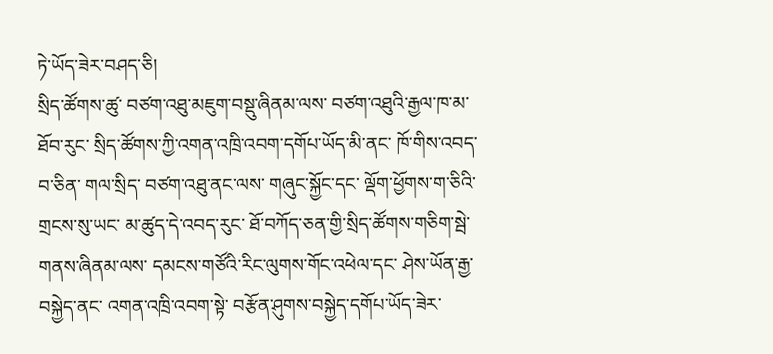ཏེ་ཡོད་ཟེར་བཤད་ཅི།
སྲིད་ཚོགས་ཚུ་ བཙག་འཐུ་མཇུག་བསྡུ་ཞིནམ་ལས་ བཙག་འཐུའི་རྒྱལ་ཁ་མ་ཐོབ་རུང་ སྲིད་ཚོགས་ཀྱི་འགན་འཁྲི་འབག་དགོཔ་ཡོད་མི་ནང་ ཁོ་གིས་འབད་བ་ཅིན་ གལ་སྲིད་ བཙག་འཐུ་ནང་ལས་ གཞུང་སྐྱོང་དང་ ལྡོག་ཕྱོགས་ག་ཅིའི་གྲངས་སུ་ཡང་ མ་ཚུད་དེ་འབད་རུང་ ཐོ་བཀོད་ཅན་གྱི་སྲིད་ཚོགས་གཅིག་སྦེ་གནས་ཞིནམ་ལས་ དམངས་གཙོའི་རིང་ལུགས་གོང་འཕེལ་དང་ ཤེས་ཡོན་རྒྱ་བསྐྱེད་ནང་ འགན་འཁྲི་འབག་སྟེ་ བརྩོན་ཤུགས་བསྐྱེད་དགོཔ་ཡོད་ཟེར་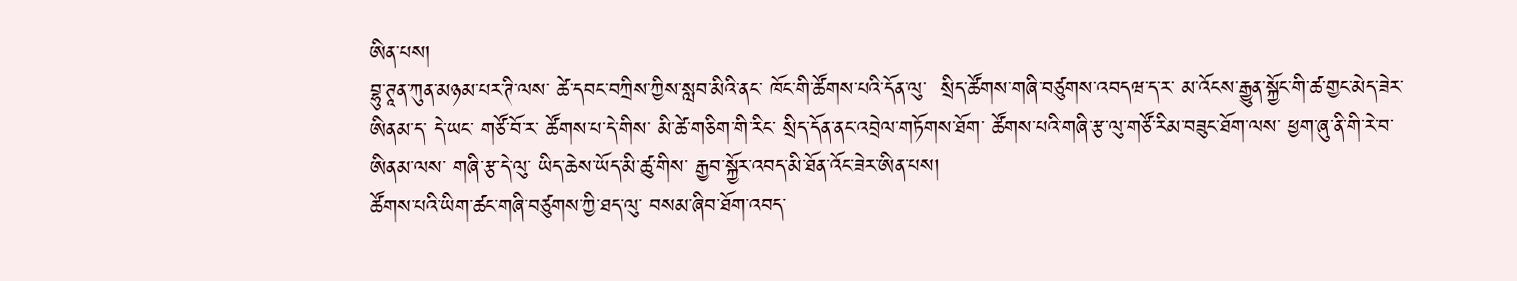ཨིན་པས།
བྷུ་ཊཱན་ཀུན་མཉམ་པར་ཊི་ལས་ ཚེ་དབང་བཀྲིས་ཀྱིས་སླབ་མིའི་ནང་ ཁོང་གི་ཚོགས་པའི་དོན་ལུ་  སྲིད་ཚོགས་གཞི་བཙུགས་འབདཝ་ད་ར་ མ་འོངས་རྒྱུན་སྐྱོང་གི་ཚ་གྱང་མེད་ཟེར་ཨིནམ་ད་ དེ་ཡང་ གཙོ་བོ་ར་ ཚོགས་པ་དེ་གིས་ མི་ཚེ་གཅིག་གི་རིང་ སྲིད་དོན་ནང་འབྲེལ་གཏོགས་ཐོག་ ཚོགས་པའི་གཞི་རྩ་ལུ་གཙོ་རིམ་བཟུང་ཐོག་ལས་ ཕྱག་ཞུ་ནི་གི་རེ་བ་ཨིནམ་ལས་ གཞི་རྩ་དེ་ལུ་ ཡིད་ཆེས་ཡོད་མི་ཚུ་གིས་ རྒྱབ་སྐྱོར་འབད་མི་ཐོན་འོང་ཟེར་ཨིན་པས།
ཚོགས་པའི་ཡིག་ཚང་གཞི་བཙུགས་ཀྱི་ཐད་ལུ་ བསམ་ཞིབ་ཐོག་འབད་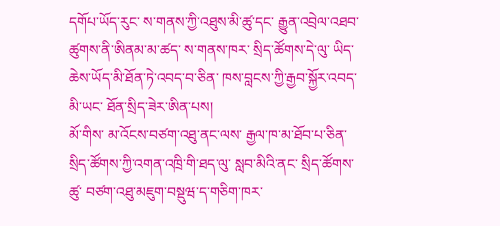དགོཔ་ཡོད་རུང་ ས་གནས་ཀྱི་འཐུས་མི་ཚུ་དང་ རྒྱུན་འབྲེལ་འཐབ་ཚུགས་ནི་ཨིནམ་མ་ཚད་ ས་གནས་ཁར་ སྲིད་ཚོགས་དེ་ལུ་ ཡིད་ཆེས་ཡོད་མི་ཐོན་ཏེ་འབད་བ་ཅིན་ ཁས་བླངས་ཀྱི་རྒྱབ་སྐྱོར་འབད་མི་ཡང་ ཐོན་སྲིད་ཟེར་ཨིན་པས།
མོ་གིས་ མ་འོངས་བཙག་འཐུ་ནང་ལས་ རྒྱལ་ཁ་མ་ཐོབ་པ་ཅིན་ སྲིད་ཚོགས་ཀྱི་འགན་འཁྲི་གི་ཐད་ལུ་ སླབ་མིའི་ནང་ སྲིད་ཚོགས་ཚུ་ བཙག་འཐུ་མཇུག་བསྡུཝ་ད་གཅིག་ཁར་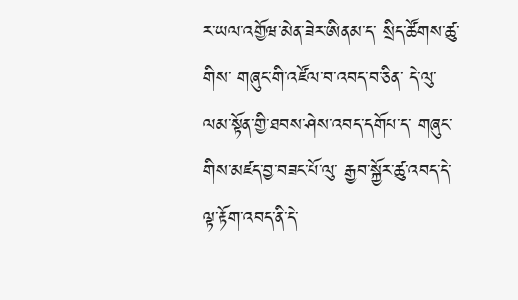ར་ཡལ་འགྱོཝ་མེན་ཟེར་ཨིནམ་ད་ སྲིད་ཚོགས་ཚུ་གིས་ གཞུང་གི་འཛོལ་བ་འབད་བ་ཅིན་ དེ་ལུ་ ལམ་སྟོན་གྱི་ཐབས་ཤེས་འབད་དགོཔ་ད་ གཞུང་གིས་མཛད་བྱ་བཟང་པོ་ལུ་ རྒྱབ་སྐྱོར་ཚུ་འབད་དེ་ ལྟ་རྟོག་འབད་ནི་དེ་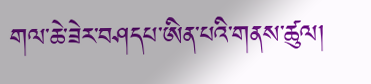གལ་ཆེ་ཟེར་བཤདཔ་ཨིན་པའི་གནས་ཚུལ།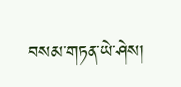བསམ་གཏན་ཡེ་ཤེས།